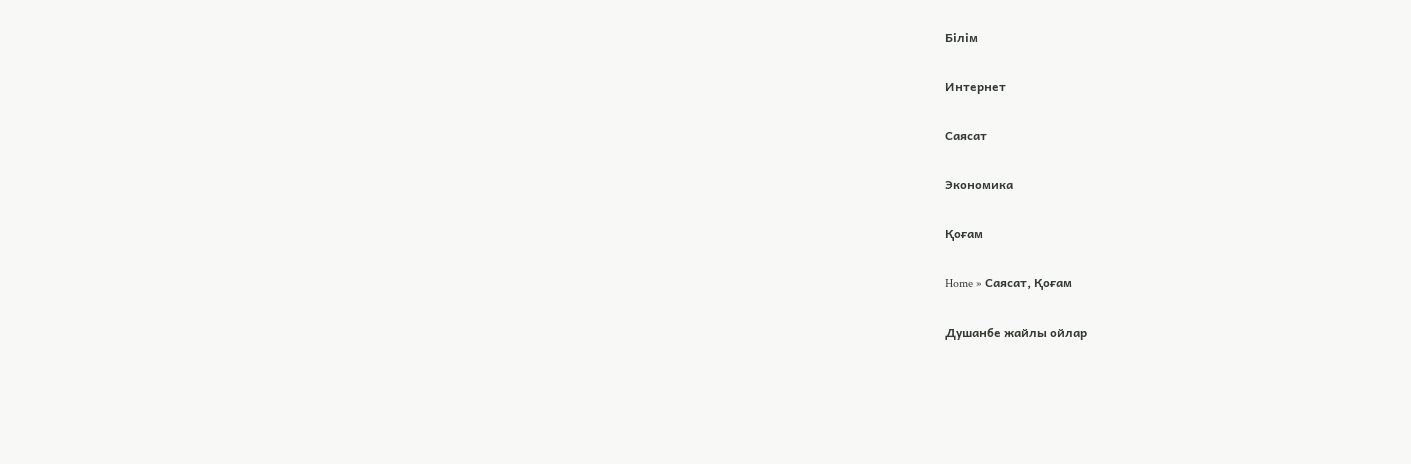Білім

Интернет

Саясат

Экономика

Қоғам

Home » Саясат, Қоғам

Душанбе жайлы ойлар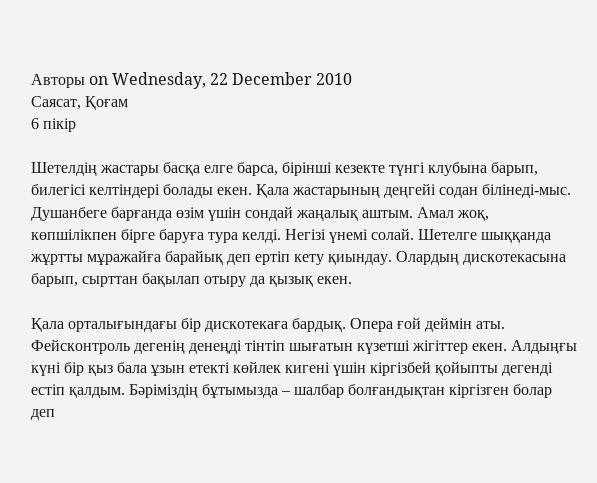Авторы on Wednesday, 22 December 2010
Саясат, Қоғам
6 пікір

Шетелдің жастары басқа елге барса, бірінші кезекте түнгі клубына барып, билегісі келтіндері болады екен. Қала жастарының деңгейі содан білінеді-мыс. Душанбеге барғанда өзім үшін сондай жаңалық аштым. Амал жоқ, көпшілікпен бірге баруға тура келді. Негізі үнемі солай. Шетелге шыққанда жұртты мұражайға барайық деп ертіп кету қиындау. Олардың дискотекасына барып, сырттан бақылап отыру да қызық екен.

Қала орталығындағы бір дискотекаға бардық. Опера ғой деймін аты. Фейсконтроль дегенің денеңді тінтіп шығатын күзетші жігіттер екен. Алдыңғы күні бір қыз бала ұзын етекті көйлек кигені үшін кіргізбей қойыпты дегенді естіп қалдым. Бәріміздің бұтымызда – шалбар болғандықтан кіргізген болар деп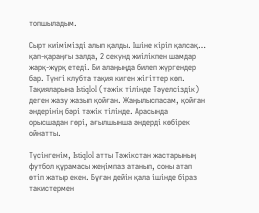топшыладым.

Сырт киімімізді алып қалды. Ішіне кіріп қалсақ… қап-қараңғы залда, 2 секунд жиілікпен шамдар жарқ-жұрқ етеді. Би алаңыңда билеп жүргендер бар. Түнгі клубта тақия киген жігіттер көп. Тақияларына Istiqlol (тәжік тілінде Тәуелсіздік) деген жазу жазып қойған. Жаңылыспасам, қойған әндерінің бәрі тәжік тілінде. Арасында орысшадан гөрі, ағылшынша әндерді көбірек ойнатты.

Түсінгенім, Istiqlol атты Тәжікстан жастарының футбол құрамасы жеңімпаз атанып, соны атап өтіп жатыр екен. Бұған дейін қала ішінде біраз такистермен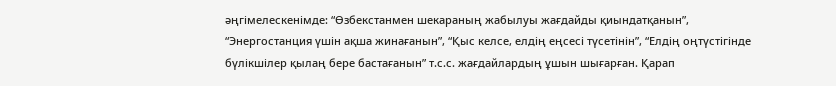әңгімелескенімде: “Өзбекстанмен шекараның жабылуы жағдайды қиындатқанын”, “Энергостанция үшін ақша жинағанын”, “Қыс келсе, елдің еңсесі түсетінін”, “Елдің оңтүстігінде бүлікшілер қылаң бере бастағанын” т.с.с. жағдайлардың ұшын шығарған. Қарап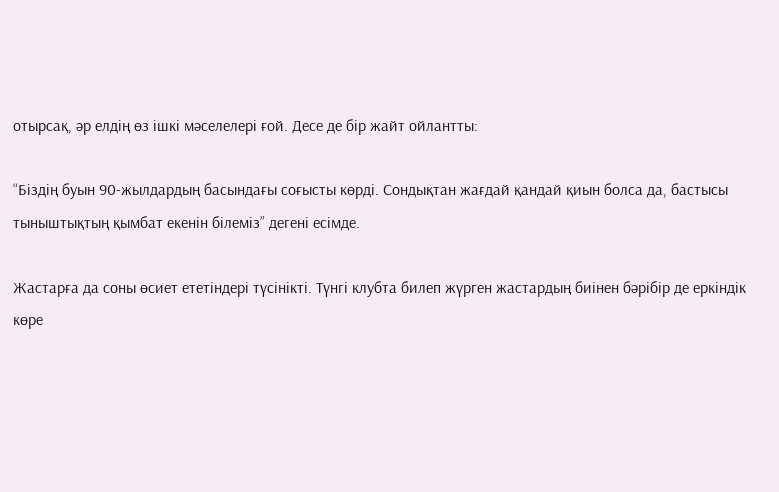отырсақ, әр елдің өз ішкі мәселелері ғой. Десе де бір жайт ойлантты:

“Біздің буын 90-жылдардың басындағы соғысты көрді. Сондықтан жағдай қандай қиын болса да, бастысы тыныштықтың қымбат екенін білеміз” дегені есімде.

Жастарға да соны өсиет ететіндері түсінікті. Түнгі клубта билеп жүрген жастардың биінен бәрібір де еркіндік көре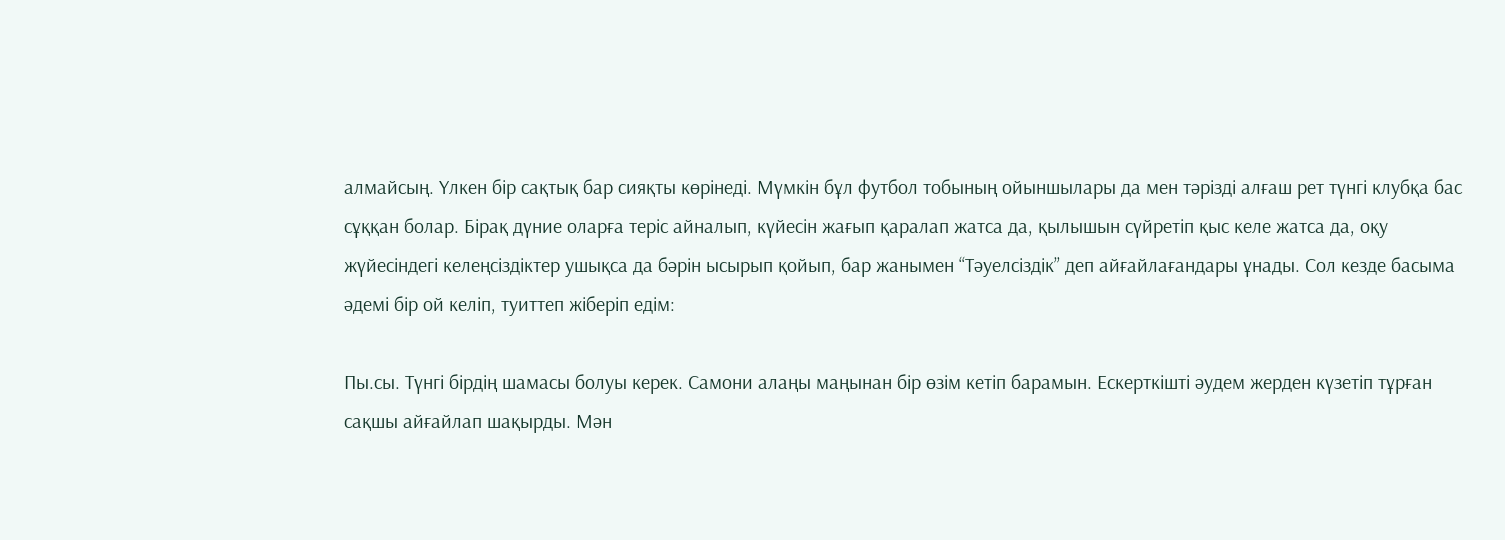алмайсың. Үлкен бір сақтық бар сияқты көрінеді. Мүмкін бұл футбол тобының ойыншылары да мен тәрізді алғаш рет түнгі клубқа бас сұққан болар. Бірақ дүние оларға теріс айналып, күйесін жағып қаралап жатса да, қылышын сүйретіп қыс келе жатса да, оқу жүйесіндегі келеңсіздіктер ушықса да бәрін ысырып қойып, бар жанымен “Тәуелсіздік” деп айғайлағандары ұнады. Сол кезде басыма әдемі бір ой келіп, туиттеп жіберіп едім:

Пы.сы. Түнгі бірдің шамасы болуы керек. Самони алаңы маңынан бір өзім кетіп барамын. Ескерткішті әудем жерден күзетіп тұрған сақшы айғайлап шақырды. Мән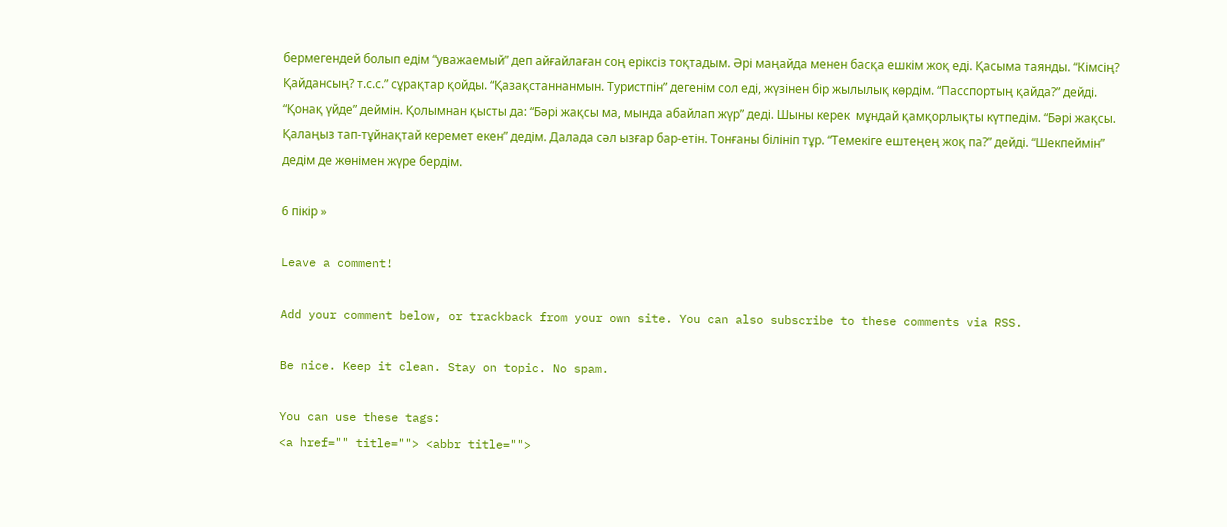бермегендей болып едім “уважаемый” деп айғайлаған соң еріксіз тоқтадым. Әрі маңайда менен басқа ешкім жоқ еді. Қасыма таянды. “Кімсің? Қайдансың? т.с.с.” сұрақтар қойды. “Қазақстаннанмын. Туристпін” дегенім сол еді, жүзінен бір жылылық көрдім. “Пасспортың қайда?” дейді. “Қонақ үйде” деймін. Қолымнан қысты да: “Бәрі жақсы ма, мында абайлап жүр” деді. Шыны керек  мұндай қамқорлықты күтпедім. “Бәрі жақсы. Қалаңыз тап-тұйнақтай керемет екен” дедім. Далада сәл ызғар бар-етін. Тонғаны білініп тұр. “Темекіге ештеңең жоқ па?” дейді. “Шекпеймін” дедім де жөнімен жүре бердім.

6 пікір »

Leave a comment!

Add your comment below, or trackback from your own site. You can also subscribe to these comments via RSS.

Be nice. Keep it clean. Stay on topic. No spam.

You can use these tags:
<a href="" title=""> <abbr title="">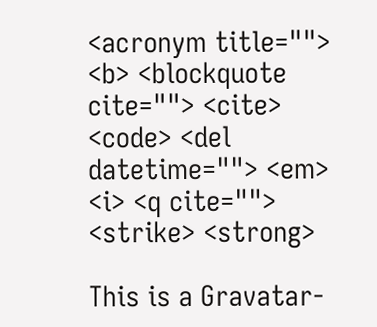<acronym title=""> <b> <blockquote cite=""> <cite> <code> <del datetime=""> <em> <i> <q cite=""> <strike> <strong>

This is a Gravatar-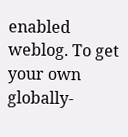enabled weblog. To get your own globally-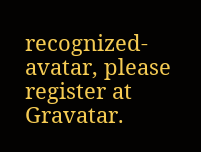recognized-avatar, please register at Gravatar.